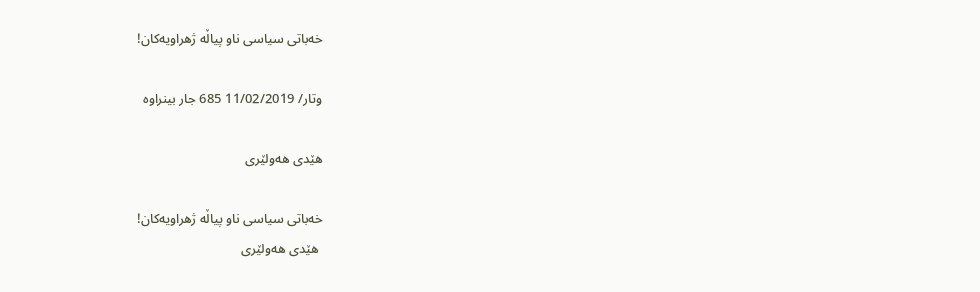خەباتی سیاسی ناو پیاڵە ژهراویەكان!

وتار/ 11/02/2019 685 جار بینراوە

هێدی هه‌ولێری

خەباتی سیاسی ناو پیاڵە ژهراویەكان!
 هێدی هەولێری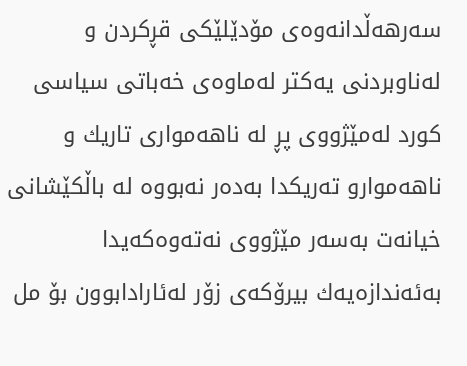سەرهەڵدانەوەی مۆدێلێكی قڕكردن و لەناوبردنی یەكتر لەماوەی خەباتی سیاسی كورد لەمێژووی پڕ لە ناهەمواری تاریك و ناهەموارو تەریكدا بەدەر نەبووە لە باڵكێشانی خیانەت بەسەر مێژووی نەتەوەكەیدا بەئەندازەیەك بیرۆكەی زۆر لەئارادابوون بۆ مل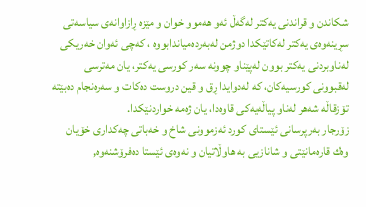شكاندن و قراندنی یەكتر لەگەڵ ئەو هەموو خوان و مێزە ڕازاوانەی سیاسەتی سڕینەوەی یەكتر لەكاتێكدا دوژمن لەبەردەمیاندابووە ، كەچی ئەوان خەریكی لەناوبردنی یەكتر بوون لەپێناو چوونە سەر كورسی یەكتر، یان مەترسی لەقبوونی كورسیەكان، كە لەدوایدا ڕق و قین دروست دەكات و سەرەنجام دەبێتە تۆزقاڵە شەهر لەناو پیاڵەیەكی قاوەدا، یان ژەمە خواردنێكدا.                           زۆرجار بەرپرسانی ئێستای كورد ئەزموونی شاخ و خەباتی چەكداری خۆیان وەك قارەمانێتی و شانازیی بە هاوڵاتیان و نەوەی ئێستا دەفرۆشنەوە,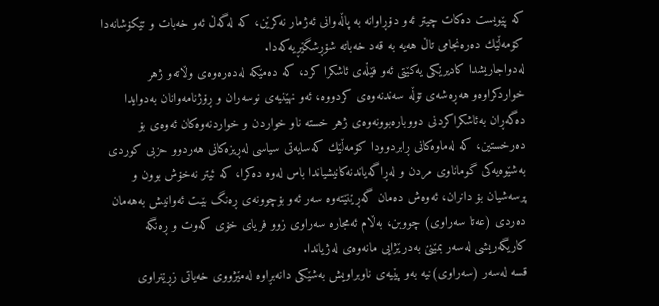كە پێویست دەكات چیتر ئەو دۆڕاوانە بە پاڵەوانی ئەژمار نەكرێن، كە لەگەڵ ئەو خەبات و تێكۆشانەدا كۆمەڵێك دەرەنجامی تاڵ هەیە بە قەد خەباتە شۆڕشگێڕیەكەدا.                                        لەدواجاریشدا كادیرێكی یەكێتی ئەو فێڵەی ئاشكرا كرد، كە دەمێكە لەدەرەوەی وڵاتەو ژهر خواردكراوەو هەڕەشەی تۆڵە سەندنەوەی كردووە، ئەو نهێنیەی نوسەران و ڕۆژنامەوانان بەدوایدا دەگەڕان بەئاشكراكردنی دووبارەبوونەوەی ژهر خستە ناو خواردن و خواردنەوەكان ئەوەی بۆ دەرخستین، كە لەماوەكانی ڕابردوودا كۆمەڵێك كەسایەتی سیاسی لەڕیزەكانی هەردوو حزبی كوردی بەشێوەیەكی گوماناوی مردن و لەڕاگەیاندنەكانیشیاندا باس لەوە دەكرا، كە ئیتر نەخۆش بوون و پرسەشیان بۆ دانران، ئەوەش دەمان گەڕێنێتەوە سەر ئەو بۆچوونەی ڕەنگ بێـت ئەوانیش بەهەمان دەردی (عەتا سەراوی) چووبن، بەڵام ئەمجارە سەراوی زوو فریای خۆی كەوت و ڕەنگە كاریگەریشی لەسەر بمێنێ بەدرێژایی مانەوەی لەژیاندا.                                                    قسە لەسەر (سەراوی)نیە بەو پێیەی ناوبراویش بەشێكی دانەبڕاوە لەمێژووی خەیاتی زڕێنراوی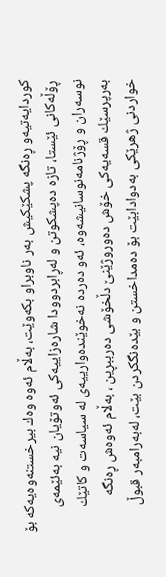كوردایەتیەو ڕەنگە پشكێكیش بەر ناوبراو بكەوێت، بەڵام ئەوە وەك بیرخستنەوەیەكە بۆ ڕۆڵەكانی ئێستا، تازە دەپشكوتن و لەڕابردوودا شارەزاییەكی ئەوتۆیان نیە بەئێمەی نوسەران و ڕۆژنامەنوسانیشەوە، ئەو دەردە نەخوێندەوارییەی لە سیاسەت و كاتێك بەرپرسێك قسەیەكی خۆش دەوروژێنێ دڵخۆشی دەرببڕین ، بەڵام ئەوەش ڕەنگە خواردنی ژهرێكی بەدوادابێت بۆ دەمداخستن و بێدەنگكردن بێت، لەبەرامبەر قبوڵ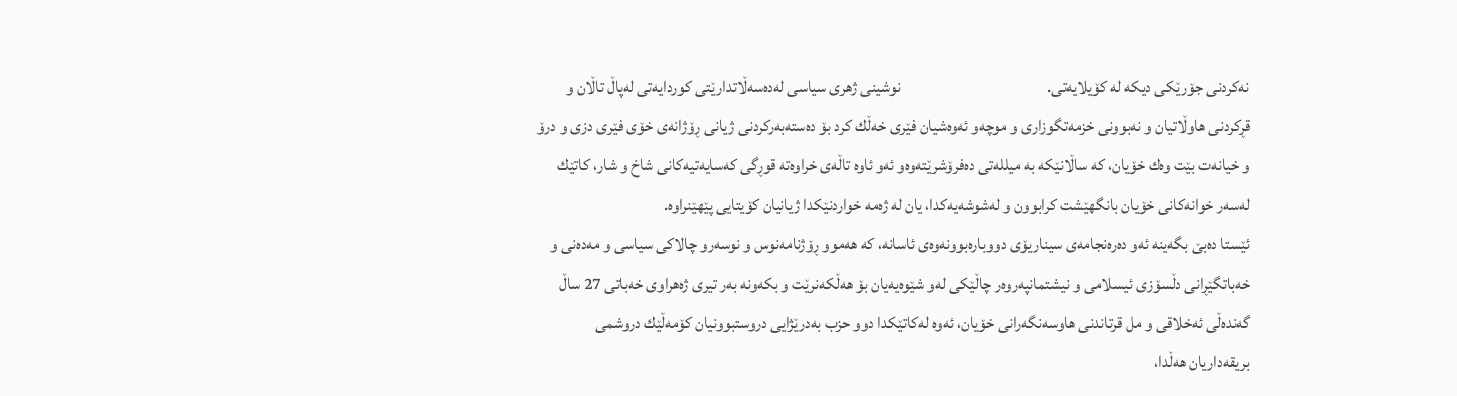نەكردنی جۆرێكی دیكە لە كۆیلایەتی.                                            نوشینی ژهری سیاسی لەدەسەڵاتدارێتی كوردایەتی لەپاڵ تاڵان و قڕكردنی هاوڵاتیان و نەبوونی خزمەتگوزاری و موچەو ئەوەشیان فێری خەڵك كرد بۆ دەستەبەركردنی ژیانی ڕۆژانەی خۆی فێری دزی و درۆ و خیانەت بێت وەك خۆیان، كە ساڵانێكە بە میللەتی دەفرۆشرێتەوەو ئەو ئاوە تاڵەی خراوەتە قوڕگی كەسایەتیەكانی شاخ و شار، كاتێك لەسەر خوانەكانی خۆیان بانگهێشت كرابوون و لەشوشەیەكدا، یان لە ژەمە خواردنێكدا ژیانیان كۆیتایی پێهێنراوە.                                                    ئێستا دەبێ بگەینە ئەو دەرەنجامەی سیناریۆی دووبارەبوونەوەی ئاسانە، كە هەموو ڕۆژنامەنوس و نوسەرو چالاكی سیاسی و مەدەنی و خەباتگێڕانی دڵسۆزی ئیسلامی و نیشتمانپەروەر چاڵێكی لەو شێوەیەیان بۆ هەڵكەنرێت و بكەونە بەر تیری ژەهراوی خەباتی 27 ساڵ گەندەڵی ئەخلاقی و مل قرتاندنی هاوسەنگەرانی خۆیان، ئەوە لەكاتێكدا دوو حزب بەدرێژایی دروستبوونیان كۆمەڵێك دروشمی بریقەداریان هەڵدا،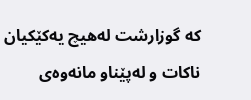كە گوزارشت لەهیچ یەكێكیان ناكات و لەپێناو مانەوەی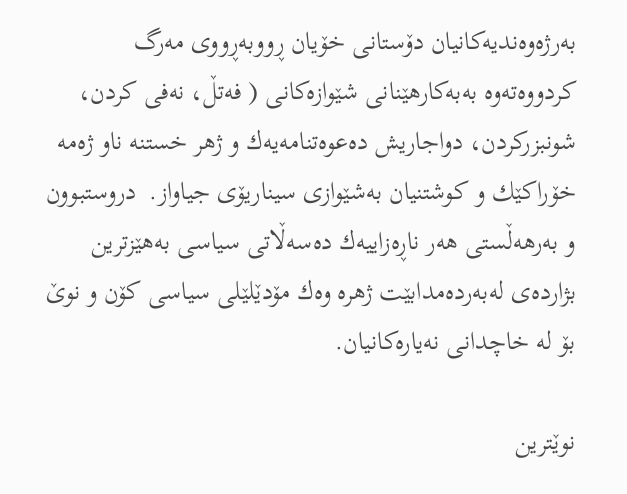بەرژەوەندیەكانیان دۆستانی خۆیان ڕووبەڕووی مەرگ كردووەتەوە بەبەكارهێنانی شێوازەكانی ( فەتڵ، نەفی كردن، شونبزركردن، دواجاریش دەعوەتنامەیەك و ژهر خستنە ناو ژەمە خۆراكێك و كوشتنیان بەشێوازی سیناریۆی جیاواز.  دروستبوون و بەرهەڵستی هەر ناڕەزاییەك دەسەڵاتی سیاسی بەهێزترین بژاردەی لەبەردەمدابێت ژهرە وەك مۆدێلێلی سیاسی كۆن و نوێ بۆ لە خاچدانی نەیارەكانیان.

نوێترین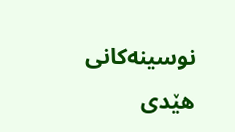نوسینەکانی هێدی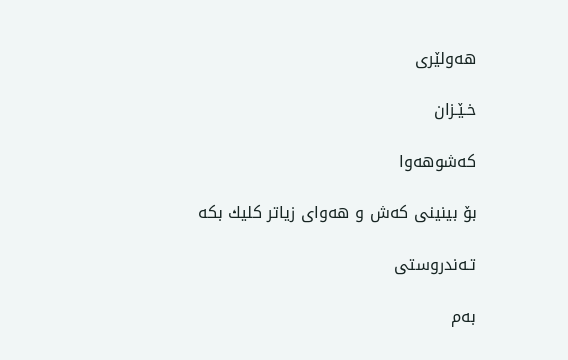هه‌ولێری

خـێـزان

کەشوهەوا

بۆ بینینی كه‌ش و هه‌وای زیاتر كلیك بكه‌

تـه‌ندروستی

به‌م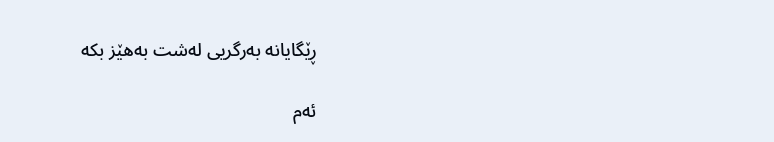ڕێگایانه‌ به‌رگریی‌ له‌شت به‌هێز بكه‌

ئه‌م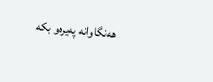هه‌نگاوانه‌ په‌یره‌و بكه‌